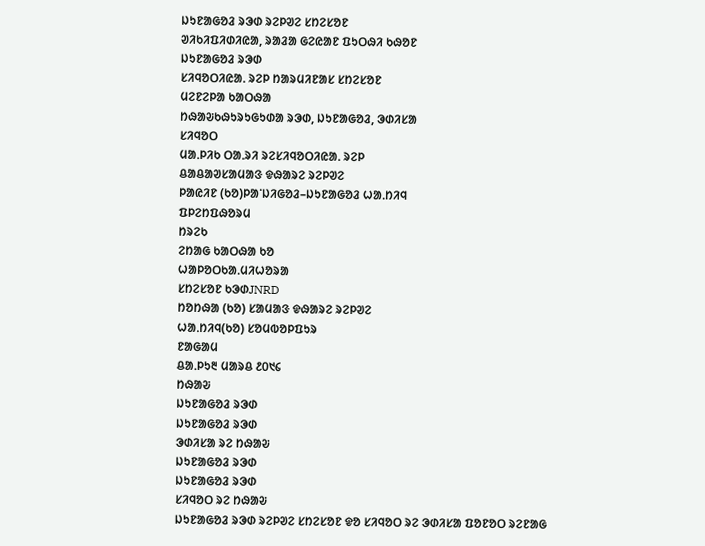ᱡᱩᱱᱟᱜᱚᱲ ᱨᱳᱰ ᱨᱮᱞᱣᱮ ᱥᱴᱮᱥᱚᱱ
ᱣᱤᱠᱤᱯᱤᱰᱤᱭᱟ, ᱨᱟᱲᱟ ᱜᱮᱭᱟᱱ ᱯᱩᱛᱷᱤ ᱠᱷᱚᱱ
ᱡᱩᱱᱟᱜᱚᱲ ᱨᱳᱰ
ᱥᱤᱧᱚᱛᱤᱭᱟᱹ ᱨᱮᱞ ᱴᱟᱨᱢᱤᱱᱟᱥ ᱥᱴᱮᱥᱚᱱ
ᱢᱮᱱᱮᱞᱟ ᱠᱟᱛᱷᱟ
ᱴᱷᱟᱶᱠᱷᱩᱨᱩᱜᱩᱰᱟ ᱨᱳᱰ, ᱡᱩᱱᱟᱜᱚᱲ, ᱳᱰᱤᱥᱟ
ᱥᱤᱧᱚᱛ
ᱢᱟᱹᱞᱤᱠ ᱛᱟᱹᱨᱤ ᱨᱮᱥᱤᱧᱚᱛᱤᱭᱟᱹ ᱨᱮᱞ
ᱪᱟᱪᱟᱣᱥᱟᱢᱟᱝ ᱫᱷᱟᱨᱮ ᱨᱮᱞᱣᱮ
ᱞᱟᱭᱤᱱ (ᱠᱚ)ᱞᱟᱸᱡᱤᱜᱚᱲ–ᱡᱩᱱᱟᱜᱚᱲ ᱦᱟᱹᱴᱤᱧ
ᱯᱞᱮᱴᱯᱷᱚᱨᱢ
ᱴᱨᱮᱠ
ᱮᱴᱟᱜ ᱠᱟᱛᱷᱟ ᱠᱚ
ᱦᱟᱞᱚᱛᱠᱟᱹᱢᱤᱦᱚᱨᱟ
ᱥᱴᱮᱥᱚᱱ ᱠᱳᱰJNRD
ᱴᱚᱴᱷᱟ (ᱠᱚ) ᱥᱟᱢᱟᱝ ᱫᱷᱟᱨᱮ ᱨᱮᱞᱣᱮ
ᱦᱟᱹᱴᱤᱧ(ᱠᱚ) ᱥᱚᱢᱵᱚᱞᱯᱩᱨ
ᱱᱟᱜᱟᱢ
ᱪᱟᱹᱞᱩ᱓ ᱢᱟᱨᱪ ᱒᱐᱑᱔
ᱴᱷᱟᱶ
ᱡᱩᱱᱟᱜᱚᱲ ᱨᱳᱰ
ᱡᱩᱱᱟᱜᱚᱲ ᱨᱳᱰ
ᱳᱰᱤᱥᱟ ᱨᱮ ᱴᱷᱟᱶ
ᱡᱩᱱᱟᱜᱚᱲ ᱨᱳᱰ
ᱡᱩᱱᱟᱜᱚᱲ ᱨᱳᱰ
ᱥᱤᱧᱚᱛ ᱨᱮ ᱴᱷᱟᱶ
ᱡᱩᱱᱟᱜᱚᱲ ᱨᱳᱰ ᱨᱮᱞᱣᱮ ᱥᱴᱮᱥᱚᱱ ᱫᱚ ᱥᱤᱧᱚᱛ ᱨᱮ ᱳᱰᱤᱥᱟ ᱯᱚᱱᱚᱛ ᱨᱮᱱᱟᱜ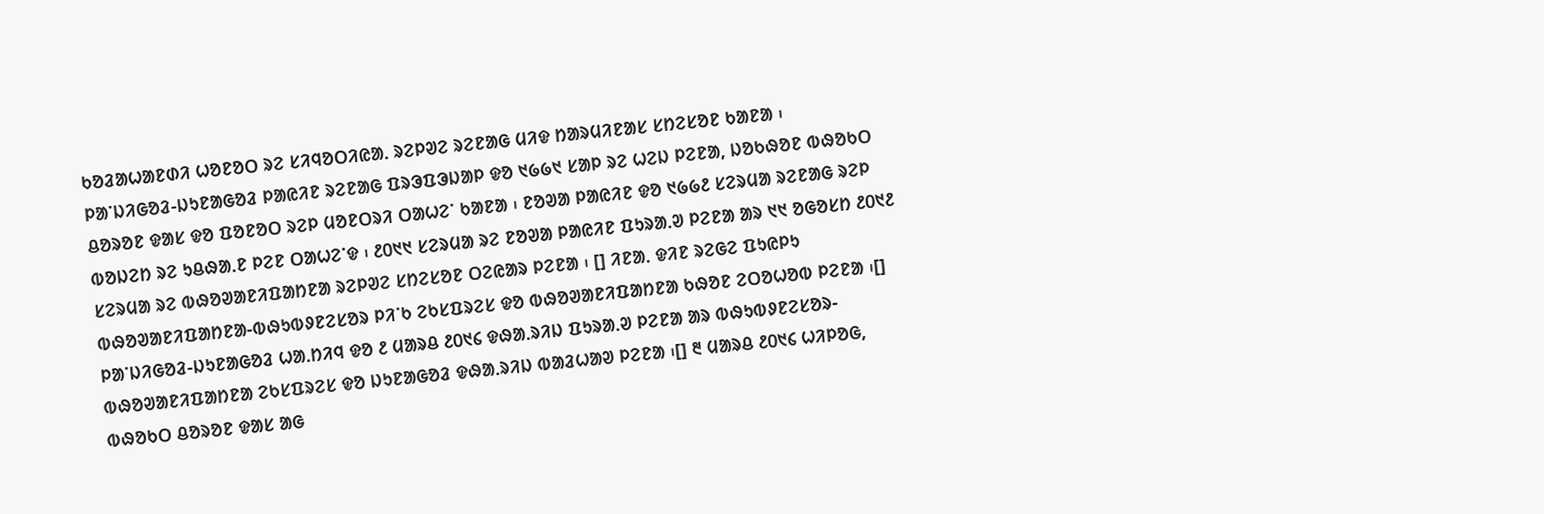ᱠᱚᱲᱟᱦᱟᱱᱰᱤ ᱦᱚᱱᱚᱛ ᱨᱮ ᱥᱤᱧᱚᱛᱤᱭᱟᱹ ᱨᱮᱞᱣᱮ ᱨᱮᱱᱟᱜ ᱢᱤᱫ ᱴᱟᱨᱢᱤᱱᱟᱥ ᱥᱴᱮᱥᱚᱱ ᱠᱟᱱᱟ ᱾
ᱞᱟᱸᱡᱤᱜᱚᱲ-ᱡᱩᱱᱟᱜᱚᱲ ᱞᱟᱭᱤᱱ ᱨᱮᱱᱟᱜ ᱯᱨᱳᱯᱳᱡᱟᱞ ᱫᱚ ᱑᱙᱙᱑ ᱥᱟᱞ ᱨᱮ ᱦᱮᱡ ᱞᱮᱱᱟ, ᱡᱚᱠᱷᱚᱱ ᱵᱷᱚᱠᱛ ᱪᱚᱨᱚᱱ ᱫᱟᱥ ᱫᱚ ᱯᱚᱱᱚᱛ ᱨᱮᱞ ᱢᱚᱱᱛᱨᱤ ᱛᱟᱦᱮᱸ ᱠᱟᱱᱟ ᱾ ᱱᱚᱣᱟ ᱞᱟᱭᱤᱱ ᱫᱚ ᱑᱙᱙᱒ ᱥᱮᱨᱢᱟ ᱨᱮᱱᱟᱜ ᱨᱮᱞ ᱵᱚᱡᱮᱴ ᱨᱮ ᱩᱪᱷᱟᱹᱱ ᱞᱮᱱ ᱛᱟᱦᱮᱸᱫ ᱾ ᱒᱐᱑᱑ ᱥᱮᱨᱢᱟ ᱨᱮ ᱱᱚᱣᱟ ᱞᱟᱭᱤᱱ ᱯᱩᱨᱟᱹᱣ ᱞᱮᱱᱟ ᱟᱨ ᱑᱑ ᱚᱜᱚᱥᱴ ᱒᱐᱑᱒ ᱥᱮᱨᱢᱟ ᱨᱮ ᱵᱷᱚᱣᱟᱱᱤᱯᱟᱴᱱᱟ ᱨᱮᱞᱣᱮ ᱥᱴᱮᱥᱚᱱ ᱛᱮᱭᱟᱨ ᱞᱮᱱᱟ ᱾ [] ᱤᱱᱟᱹ ᱫᱤᱱ ᱨᱮᱜᱮ ᱯᱩᱭᱞᱩ ᱵᱷᱚᱣᱟᱱᱤᱯᱟᱴᱱᱟ-ᱵᱷᱩᱵᱽᱱᱮᱥᱚᱨ ᱞᱤᱸᱠ ᱮᱠᱥᱯᱨᱮᱥ ᱫᱚ ᱵᱷᱚᱣᱟᱱᱤᱯᱟᱴᱱᱟ ᱠᱷᱚᱱ ᱮᱛᱚᱦᱚᱵ ᱞᱮᱱᱟ ᱾[]
ᱞᱟᱸᱡᱤᱜᱚᱲ-ᱡᱩᱱᱟᱜᱚᱲ ᱦᱟᱹᱴᱤᱧ ᱫᱚ ᱒ ᱢᱟᱨᱪ ᱒᱐᱑᱔ ᱫᱷᱟᱹᱨᱤᱡ ᱯᱩᱨᱟᱹᱣ ᱞᱮᱱᱟ ᱟᱨ ᱵᱷᱩᱵᱽᱱᱮᱥᱚᱨ-ᱵᱷᱚᱣᱟᱱᱤᱯᱟᱴᱱᱟ ᱮᱠᱥᱯᱨᱮᱥ ᱫᱚ ᱡᱩᱱᱟᱜᱚᱲ ᱫᱷᱟᱹᱨᱤᱡ ᱵᱟᱲᱦᱟᱣ ᱞᱮᱱᱟ ᱾[] ᱓ ᱢᱟᱨᱪ ᱒᱐᱑᱔ ᱦᱤᱞᱚᱜ, ᱵᱷᱚᱠᱛ ᱪᱚᱨᱚᱱ ᱫᱟᱥ ᱟᱜ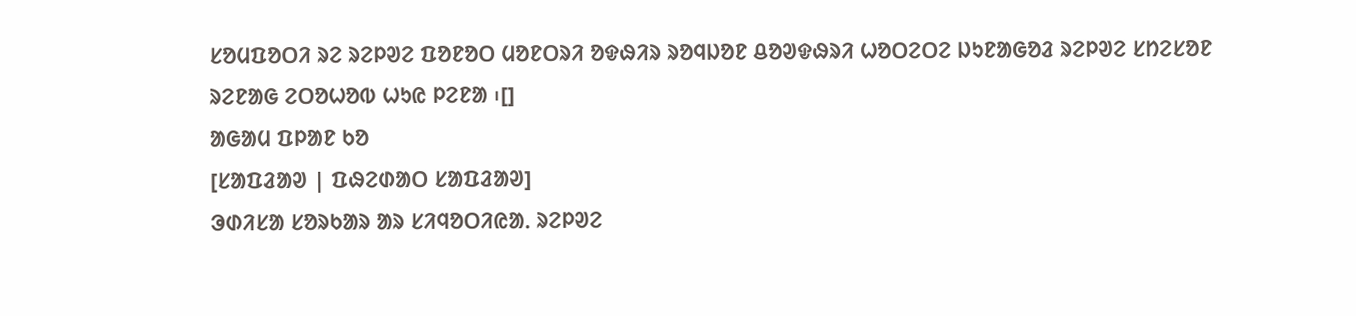ᱥᱚᱢᱯᱚᱛᱤ ᱨᱮ ᱨᱮᱞᱣᱮ ᱯᱚᱱᱚᱛ ᱢᱚᱱᱛᱨᱤ ᱚᱫᱷᱤᱨ ᱨᱚᱧᱡᱚᱱ ᱪᱚᱣᱫᱷᱨᱤ ᱦᱚᱛᱮᱛᱮ ᱡᱩᱱᱟᱜᱚᱲ ᱨᱮᱞᱣᱮ ᱥᱴᱮᱥᱚᱱ ᱨᱮᱱᱟᱜ ᱮᱛᱚᱦᱚᱵ ᱦᱩᱭ ᱞᱮᱱᱟ ᱾[]
ᱟᱜᱟᱢ ᱯᱞᱟᱱ ᱠᱚ
[ᱥᱟᱯᱲᱟᱣ | ᱯᱷᱮᱰᱟᱛ ᱥᱟᱯᱲᱟᱣ]
ᱳᱰᱤᱥᱟ ᱥᱚᱨᱠᱟᱨ ᱟᱨ ᱥᱤᱧᱚᱛᱤᱭᱟᱹ ᱨᱮᱞᱣᱮ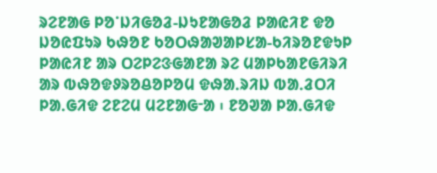ᱨᱮᱱᱟᱜ ᱞᱚᱸᱡᱤᱜᱚᱲ-ᱡᱩᱱᱟᱜᱚᱲ ᱞᱟᱭᱤᱱ ᱫᱚ ᱡᱚᱭᱯᱩᱨ ᱠᱷᱚᱱ ᱠᱚᱛᱷᱟᱣᱟᱞᱥᱟ-ᱠᱤᱨᱚᱱᱫᱩᱞ ᱞᱟᱭᱤᱱ ᱟᱨ ᱛᱮᱞᱮᱝᱜᱟᱱᱟ ᱨᱮ ᱢᱟᱞᱠᱟᱱᱜᱤᱨᱤ ᱟᱨ ᱵᱷᱚᱫᱽᱨᱚᱪᱚᱞᱚᱢ ᱫᱷᱟᱹᱨᱤᱡ ᱵᱟᱹᱲᱛᱤ ᱞᱟᱹᱜᱤᱫ ᱮᱱᱮᱢ ᱢᱮᱱᱟᱜᱼᱟ ᱾ ᱱᱚᱣᱟ ᱞᱟᱹᱜᱤᱫ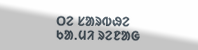ᱛᱮ ᱥᱟᱨᱵᱷᱮ ᱠᱟᱹᱢᱤ ᱨᱮᱱᱟᱜ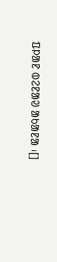ᱯᱞᱟᱱ ᱵᱮᱱᱟᱣ ᱟᱠᱟᱱᱟ ᱾[]